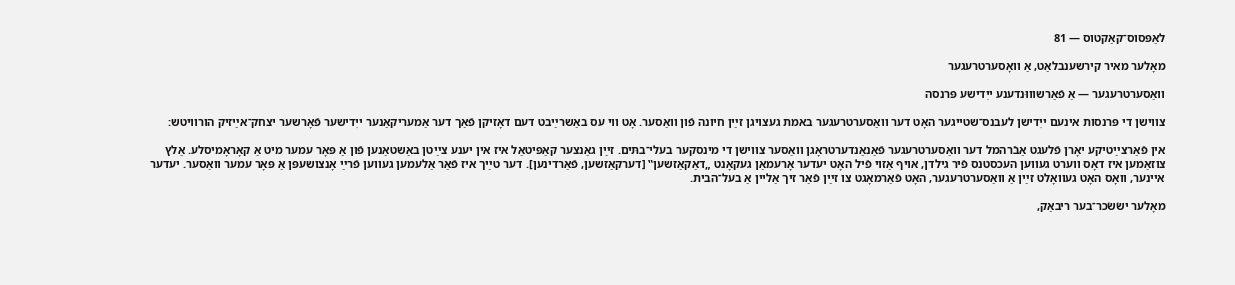לאַפּסוס־קאַקטוס — 81

מאָלער מאיר קירשענבלאַט, אַ וואָסערטרעגער

וואַסערטרעגער — אַ פֿאַרשוווּנדענע ייִדישע פּרנסה

צווישן די פּרנסות אינעם ייִדישן לעבנס־שטייגער האָט דער וואַסערטרעגער באמת געצויגן זײַן חיונה פֿון וואַסער. אָט ווי עס באַשרײַבט דעם דאָזיקן פֿאַך דער אַמעריקאַנער ייִדישער פֿאָרשער יצחק־אײַזיק הורוויטש:

אין פֿאַרצײַטיקע יאָרן פֿלעגט אַבֿרהמל דער וואַסערטרעגער פֿאַנאַנדערטראָגן וואַסער צווישן די מינסקער בעלי־בתּים. זײַן גאַנצער קאַפּיטאַל איז אין יענע צײַטן באַשטאַנען פֿון אַ פּאָר עמער מיט אַ קאָראָמיסלע. אַלץ צוזאַמען איז דאָס ווערט געווען העכסטנס פֿיר גילדן, אויף אַזוי פֿיל האָט יעדער אָרעמאַן געקאָנט „דאַקאַזשען‟ [דערקאַזשען, פֿאַרדינען]. דער טײַך איז פֿאַר אַלעמען געווען פֿרײַ אָנצושעפּן אַ פּאָר עמער וואַסער. יעדער איינער, וואָס האָט געוואָלט זײַן אַ וואַסערטרעגער, האָט פֿאַרמאָגט צו זײַן פֿאַר זיך אַליין אַ בעל־הבית.

מאָלער ישׂשׂכר־בער ריבאַק,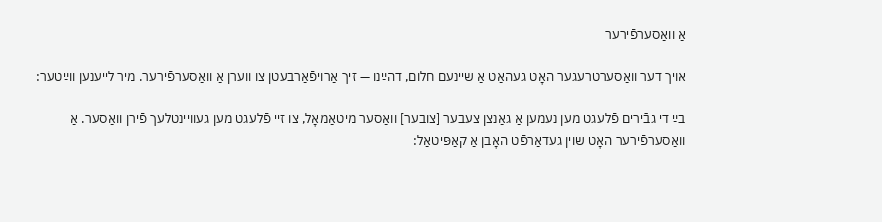אַ וואַסערפֿירער

אויך דער וואַסערטרעגער האָט געהאַט אַ שיינעם חלום, דהײַנו — זיך אַרויפֿאַרבעטן צו ווערן אַ וואַסערפֿירער. מיר לייענען ווײַטער:

בײַ די גבֿירים פֿלעגט מען נעמען אַ גאַנצן צעבער [צובער] וואַסער מיטאַמאָל, צו זיי פֿלעגט מען געוויינטלעך פֿירן וואַסער. אַ וואַסערפֿירער האָט שוין געדאַרפֿט האָבן אַ קאַפּיטאַל: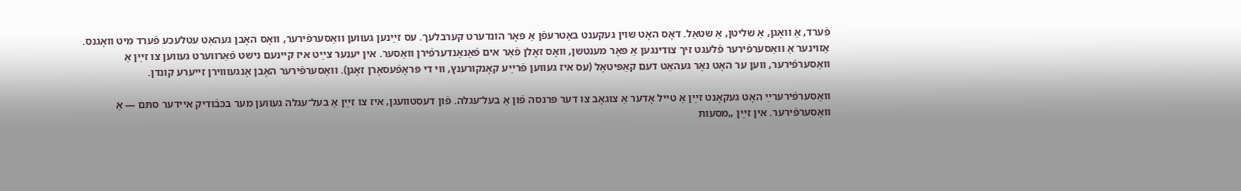פֿערד, אַ וואָגן, אַ שליטן, אַ שטאַל. דאָס האָט שוין געקענט באַטרעפֿן אַ פּאָר הונדערט קערבלעך. עס זײַנען געווען וואַסערפֿירער, וואָס האָבן געהאַט עטלעכע פֿערד מיט וואָגנס. אַזוינער אַ וואַסערפֿירער פֿלעגט זיך צודינגען אַ פּאָר מענטשן, וואָס זאָלן פֿאַר אים פֿאַנאַנדערפֿירן וואַסער. אין יענער צײַט איז קיינעם נישט פֿאַרווערט געווען צו זײַן אַ וואַסערפֿירער, ווען ער האָט נאָר געהאַט דעם קאַפּיטאָל (עס איז געווען פֿרײַע קאָנקורענץ, ווי די פּראָפֿעסאָרן זאָגן). וואַסערפֿירער האָבן אָנגעוווירן זייערע קונדן.

וואַסערפֿירערײַ האָט געקאָנט זײַן אַ טייל אָדער אַ צוגאָב צו דער פּרנסה פֿון אַ בעל־עגלה. פֿון דעסטוועגן, איז צו זײַן אַ בעל־עגלה געווען מער בכּבֿודיק איידער סתּם — אַ וואַסערפֿירער. אין זײַן „מסעות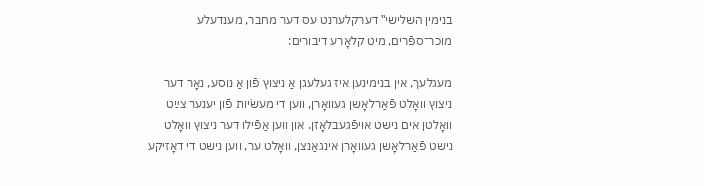בנימין השלישי‟ דערקלערנט עס דער מחבר, מענדעלע מוכר־ספֿרים, מיט קלאָרע דיבורים:

מעגלעך, אין בנימינען איז געלעגן אַ ניצוץ פֿון אַ נוסע, נאָר דער ניצוץ וואָלט פֿאַרלאָשן געוואָרן, ווען די מעשׂיות פֿון יענער צײַט וואָלטן אים נישט אויפֿגעבלאָזן. און ווען אַפֿילו דער ניצוץ וואָלט נישט פֿאַרלאָשן געוואָרן אינגאַנצן, וואָלט ער, ווען נישט די דאָזיקע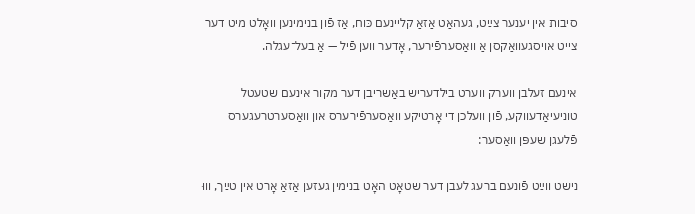סיבות אין יענער צײַט, געהאַט אַזאַ קליינעם כּוח, אַז פֿון בנימינען וואָלט מיט דער צייט אויסגעוואַקסן אַ וואַסערפֿירער, אָדער ווען פֿיל — אַ בעל־עגלה.

אינעם זעלבן ווערק ווערט בילדעריש באַשריבן דער מקור אינעם שטעטל טוניעיאַדעווקע, פֿון וועלכן די אָרטיקע וואַסערפֿירערס און וואַסערטרעגערס פֿלעגן שעפּן וואַסער:

נישט ווײַט פֿונעם ברעג לעבן דער שטאָט האָט בנימין געזען אַזאַ אָרט אין טײַך, וווּ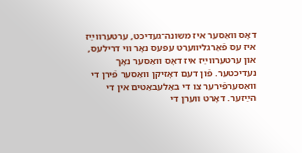דאָס וואַסער איז משונה־געדיכט, ערטערווײַז איז עס פֿאַרגליווערט עפּעס נאָר ווי דרילעס, און ערטערווײַז איז דאָס וואַסער נאָך נעדיכטער. פֿון דעם דאָזיקן וואַסער פֿירן די וואַסערפֿירער צו די באַלעבאַטים אין די הײַזער. דאָרט ווערן די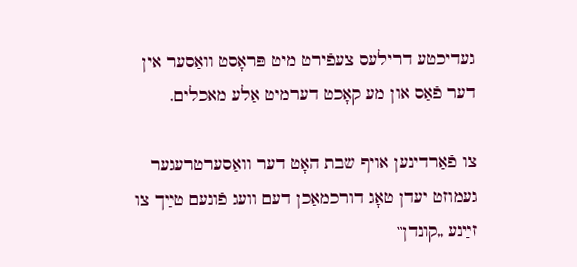געדיכטע דרילעס צעפֿירט מיט פּראָסט וואַסער אין דער פֿאַס און מע קאָכט דערמיט אַלע מאכלים.

צו פֿאַרדינען אויף שבת האָט דער וואַסערטרעגער געמוזט יעדן טאָג דורכמאַכן דעם וועג פֿונעם טײַך צו זײַנע „קונדן‟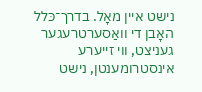נישט איין מאָל. בדרך־כּלל האָבן די וואַסערטרעגער געניצט, ווי זייערע אינסטרומענטן, נישט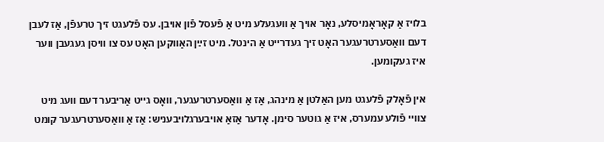בלויז אַ קאָראָמיסלע, נאָר אויך אַ וועגעלע מיט אַ פֿעסל פֿון אויבן. עס פֿלעגט זיך טרעפֿן, אַז לעבן דעם וואַסערטרעגער האָט זיך געדרייט אַ הינטל. מיט זײַן האַווקען האָט עס צו וויסן געגעבן ווער איז געקומען.

אין פֿאָלק פֿלעגט מען האַלטן אַ מינהג, אַז אַ וואַסערטרעגער, וואָס גייט אַריבער דעם וועג מיט צוויי פֿולע עמערס, איז אַ גוטער סימן. אָדער אַזאַ אויבערגלויבעניש: אַז אַ וואַסערטרעגער קומט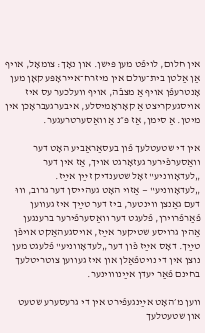אין חלום, לויפֿט מען פּישן. און נאָך: צומאָל, אויף אַן אַלטן בית־עולם אין מיזרח־אייראָפּע קאָן מען אָנטרעפֿן אויף אַ מצבֿה, אויף וועלכער עס איז אויסגעקריצט אַ קאָראָמיסלע, איבערגעבראָכן אין מיטן. אַ סימן, אַז פּ״נ אַ וואַסערטרעגער.

אין די שטעטלעך פֿון בעסאַראַביע האָט דער וואַסערפֿירער געזאָרגט אויך, אַז אין דער „לעדאָווניע‟ זאָל שטענדיק זײַן אײַז. „לעדאָווניע‟ — אַזוי האָט געהייסן דער גרוב, וווּ דעם גאַנצן ווינטער, ביז דער טײַך איז געווען פֿאַרפֿרוירן, פֿלעגט דער וואַסערפֿירער ברענגען אַהין גרויסע שטיקער אײַז, אויסגעהאַקט אויפֿן טײַך. דאָס אײַז פֿון דער „לעדאָווניע‟ פֿלעגט מען נוצן אין די נויטפֿאַלן און איז געווען צוטריטלעך בחינם פֿאַר יעדן אײַנוווינער.

ווען מ׳האָט אײַנגעפֿירט אין די גרעסערע שטעט און שטעטלעך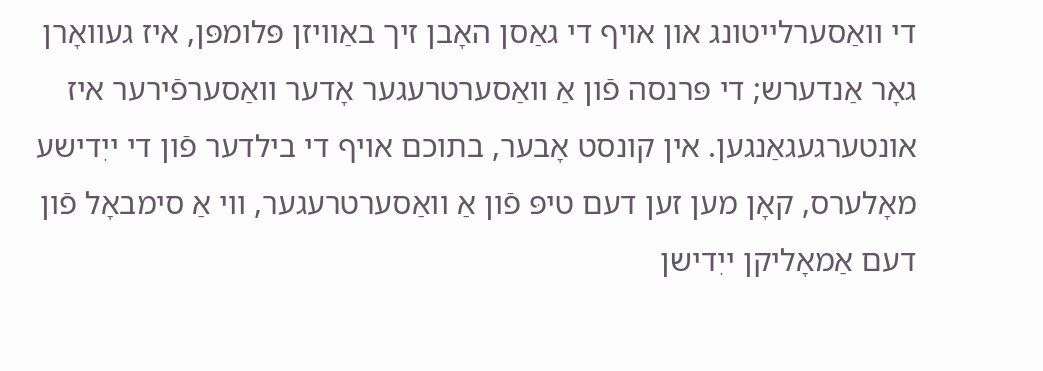די וואַסערלייטונג און אויף די גאַסן האָבן זיך באַוויזן פּלומפּן, איז געוואָרן גאָר אַנדערש; די פּרנסה פֿון אַ וואַסערטרעגער אָדער וואַסערפֿירער איז אונטערגעגאַנגען. אין קונסט אָבער, בתוכם אויף די בילדער פֿון די ייִדישע מאָלערס, קאָן מען זען דעם טיפּ פֿון אַ וואַסערטרעגער, ווי אַ סימבאָל פֿון דעם אַמאָליקן ייִדישן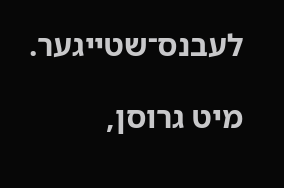לעבנס־שטייגער.

מיט גרוסן,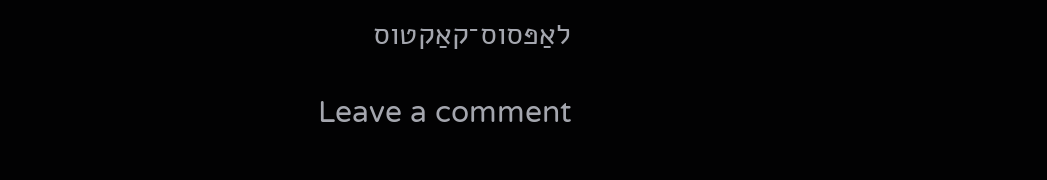לאַפּסוס־קאַקטוס

Leave a comment